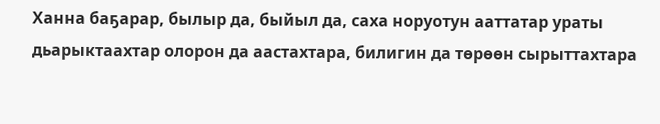Ханна баҕарар, былыр да, быйыл да, саха норуотун ааттатар ураты дьарыктаахтар олорон да аастахтара, билигин да төрөөн сырыттахтара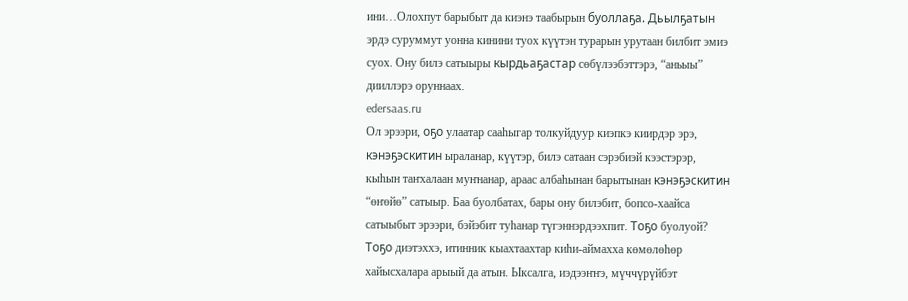ини…Олохпут барыбыт да киэнэ таабырын буоллаҕа. Дьылҕатын эрдэ суруммут уонна кинини туох күүтэн турарын урутаан билбит эмиэ суох. Ону билэ сатыыры кырдьаҕастар сөбүлээбэттэрэ, “аньыы” дииллэрэ оруннаах.
edersaas.ru
Ол эрээри, оҕо улаатар сааһыгар толкуйдуур киэпкэ киирдэр эрэ, кэнэҕэскитин ыраланар, күүтэр, билэ сатаан сэрэбиэй кээстэрэр, кыһын таҥхалаан муҥнанар, араас албаһынан барытынан кэнэҕэскитин “өҥөйө” сатыыр. Баа буолбатах, бары ону билэбит, бопсо-хаайса сатыыбыт эрээри, бэйэбит туһанар түгэннэрдээхпит. Тоҕо буолуой? Тоҕо диэтэххэ, итинник кыахтаахтар киһи-аймахха көмөлөһөр хайысхалара арыый да атын. Ыксалга, иэдээҥҥэ, мүччүрүйбэт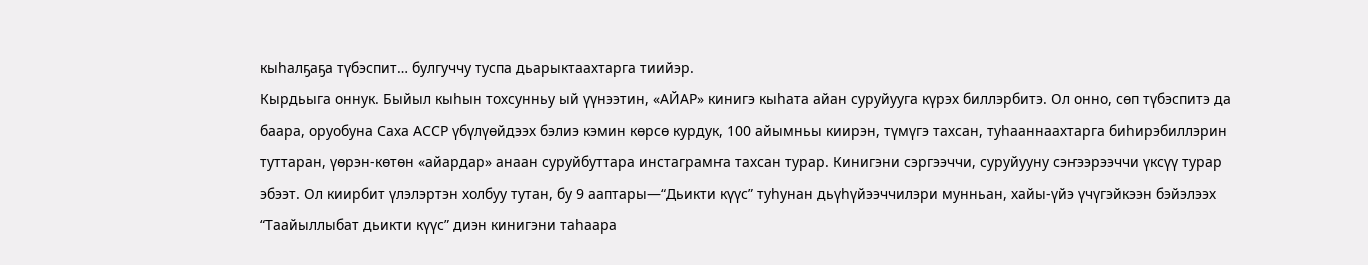кыһалҕаҕа түбэспит… булгуччу туспа дьарыктаахтарга тиийэр.
Кырдьыга оннук. Быйыл кыһын тохсунньу ый үүнээтин, «АЙАР» кинигэ кыһата айан суруйууга күрэх биллэрбитэ. Ол онно, сөп түбэспитэ да баара, оруобуна Саха АССР үбүлүөйдээх бэлиэ кэмин көрсө курдук, 100 айымньы киирэн, түмүгэ тахсан, туһааннаахтарга биһирэбиллэрин туттаран, үөрэн-көтөн «айардар» анаан суруйбуттара инстаграмҥа тахсан турар. Кинигэни сэргээччи, суруйууну сэҥээрээччи үксүү турар эбээт. Ол киирбит үлэлэртэн холбуу тутан, бу 9 ааптары—“Дьикти күүс” туһунан дьүһүйээччилэри мунньан, хайы-үйэ үчүгэйкээн бэйэлээх “Таайыллыбат дьикти күүс” диэн кинигэни таһаара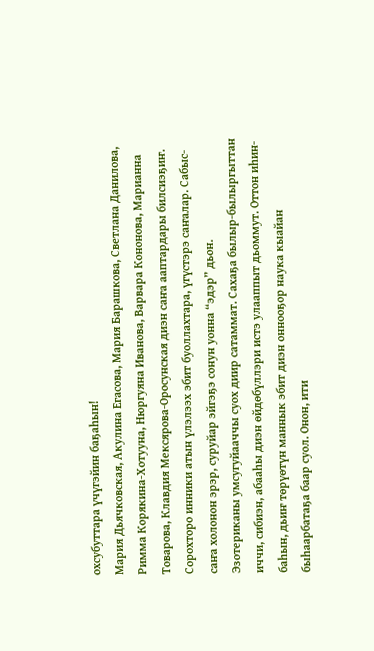охсубуттара үчүгэйин баҕаһын!
Мария Дьячковская, Акулина Егасова, Мария Барашкова, Светлана Данилова, Римма Корякина-Хотууна, Нюргуяна Иванова, Варвара Кононова, Марианна Товарова, Клавдия Мексярова-Оросунская диэн саҥа ааптардары билсиэҕиҥ. Сорохторо инники атын үлэлээх эбит буоллахтара, үгүстэрэ саҥалар. Сабыс-саҥа холонон эрэр, суруйар эйгэҕэ сонун уонна “эдэр” дьон.
Эзотериканы умсугуйааччы суох диир сатаммат. Сахаҕа былыр-былыргыттан иччи, сибиэн, абааһы диэн өйдөбүллэри истэ улааппыт дьоммут. Оттон иһин-баһын, дьиҥ төрүөтүн маннык эбит диэн оннооҕор наука кыайан быһаарбатаҕа баар суол. Онон, ити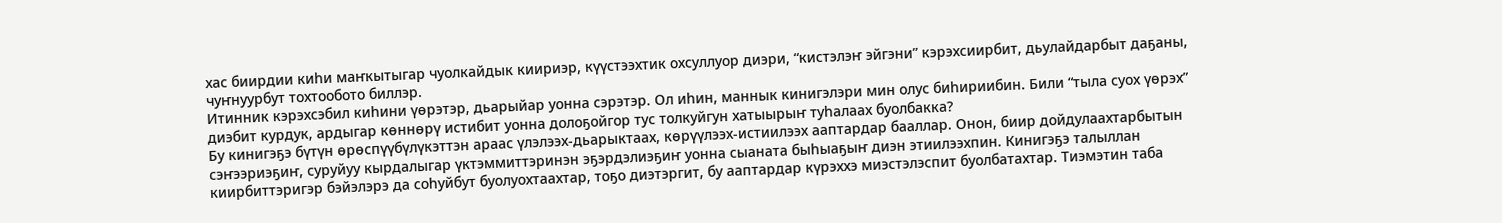хас биирдии киһи маҥкытыгар чуолкайдык киириэр, күүстээхтик охсуллуор диэри, “кистэлэҥ эйгэни” кэрэхсиирбит, дьулайдарбыт даҕаны, чуҥнуурбут тохтообото биллэр.
Итинник кэрэхсэбил киһини үөрэтэр, дьарыйар уонна сэрэтэр. Ол иһин, маннык кинигэлэри мин олус биһириибин. Били “тыла суох үөрэх” диэбит курдук, ардыгар көннөрү истибит уонна долоҕойгор тус толкуйгун хатыырыҥ туһалаах буолбакка?
Бу кинигэҕэ бүтүн өрөспүүбүлүкэттэн араас үлэлээх-дьарыктаах, көрүүлээх-истиилээх ааптардар бааллар. Онон, биир дойдулаахтарбытын сэҥээриэҕиҥ, суруйуу кырдалыгар үктэммиттэринэн эҕэрдэлиэҕиҥ уонна сыаната быһыаҕыҥ диэн этиилээхпин. Кинигэҕэ талыллан киирбиттэригэр бэйэлэрэ да соһуйбут буолуохтаахтар, тоҕо диэтэргит, бу ааптардар күрэххэ миэстэлэспит буолбатахтар. Тиэмэтин таба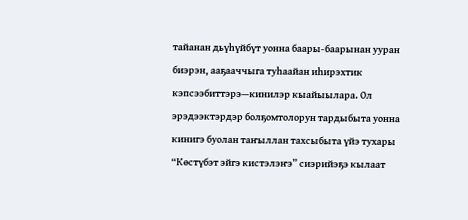тайанан дьүһүйбүт уонна баары-баарынан ууран биэрэн, ааҕааччыга туһаайан иһирэхтик кэпсээбиттэрэ—кинилэр кыайыылара. Ол эрэдээктэрдэр болҕомтолорун тардыбыта уонна кинигэ буолан таҥыллан тахсыбыта үйэ тухары “Көстүбэт эйгэ кистэлэҥэ” сиэрийэҕэ кылаат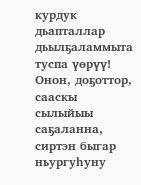курдук дьапталлар дьылҕаламмыта туспа үөрүү!
Онон, доҕоттор, сааскы сылыйыы саҕаланна, сиртэн быгар ньургуһуну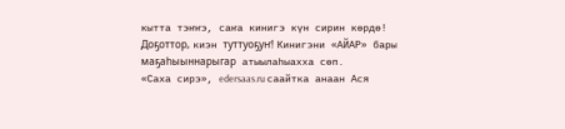кытта тэҥҥэ, саҥа кинигэ күн сирин көрдө! Доҕоттор, киэн туттуоҕуҥ! Кинигэни «АЙАР» бары маҕаһыыннарыгар атыылаһыахха сөп.
«Саха сирэ», edersaas.ru саайтка анаан Ася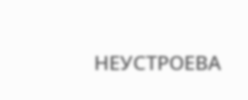НЕУСТРОЕВА